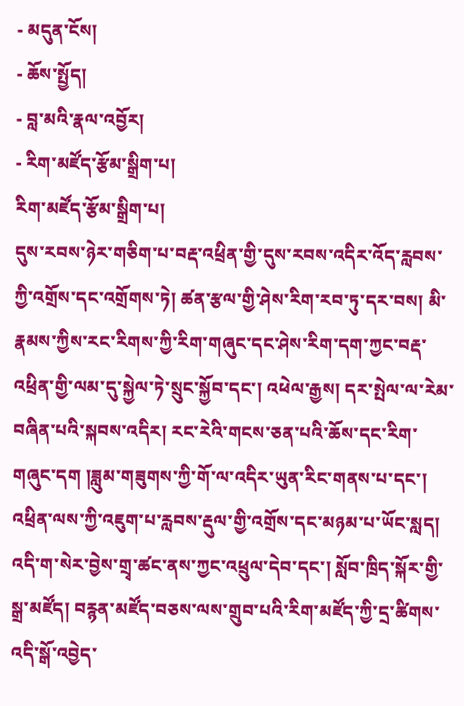- མདུན་ངོས།
- ཆོས་སྤྱོད།
- བླ་མའི་རྣལ་འབྱོར།
- རིག་མཛོད་རྩོམ་སྒྲིག་པ།
རིག་མཛོད་རྩོམ་སྒྲིག་པ།
དུས་རབས་ཉེར་གཅིག་པ་བརྡ་འཕྲིན་གྱི་དུས་རབས་འདིར་འོད་རླབས་ཀྱི་འགྲོས་དང་འགྲོགས་ཏེ། ཚན་རྩལ་གྱི་ཤེས་རིག་རབ་ཏུ་དར་བས། མི་རྣམས་ཀྱིས་རང་རིགས་ཀྱི་རིག་གཞུང་དང་ཤེས་རིག་དག་ཀྱང་བརྡ་འཕྲིན་གྱི་ལམ་དུ་སྐྱེལ་ཏེ་སྲུང་སྐྱོབ་དང་། འཕེལ་རྒྱས། དར་སྤེལ་ལ་རེམ་བཞིན་པའི་སྐབས་འདིར། རང་རེའི་གངས་ཅན་པའི་ཆོས་དང་རིག་གཞུང་དག །ཟླུམ་གཟུགས་ཀྱི་གོ་ལ་འདིར་ཡུན་རིང་གནས་པ་དང་། འཕྲིན་ལས་ཀྱི་འཇུག་པ་རླབས་རྡུལ་གྱི་འགྲོས་དང་མཉམ་པ་ཡོང་སླད། འདི་ག་སེར་བྱེས་གྲྭ་ཚང་ནས་ཀྱང་འཕྲུལ་དེབ་དང་། སློབ་ཁྲིད་སྐོར་གྱི་སྒྲ་མཛོད། བརྙན་མཛོད་བཅས་ལས་གྲུབ་པའི་རིག་མཛོད་ཀྱི་དྲ་ཚིགས་འདི་སྒོ་འབྱེད་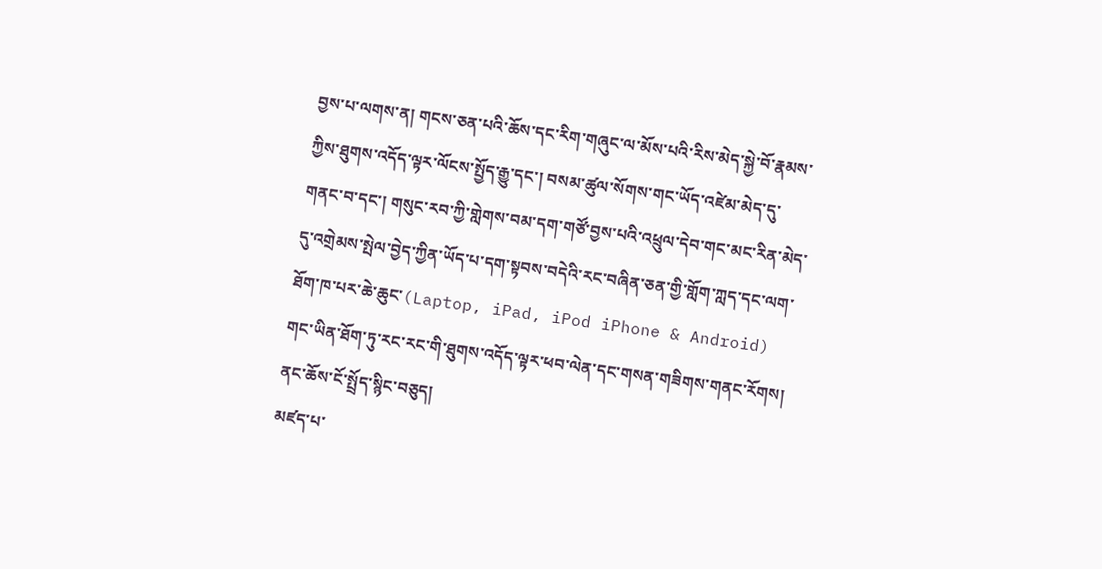བྱས་པ་ལགས་ན། གངས་ཅན་པའི་ཆོས་དང་རིག་གཞུང་ལ་མོས་པའི་རིས་མེད་སྐྱེ་བོ་རྣམས་ཀྱིས་ཐུགས་འདོད་ལྟར་ལོངས་སྤྱོད་རྒྱུ་དང་། བསམ་ཚུལ་སོགས་གང་ཡོད་འཛེམ་མེད་དུ་གནང་བ་དང་། གསུང་རབ་ཀྱི་གླེགས་བམ་དག་གཙོ་བྱས་པའི་འཕྲུལ་དེབ་གང་མང་རིན་མེད་དུ་འགྲེམས་སྤེལ་བྱེད་ཀྱིན་ཡོད་པ་དག་སྟབས་བདེའི་རང་བཞིན་ཅན་གྱི་གློག་ཀླད་དང་ལག་ཐོག་ཁ་པར་ཆེ་ཆུང་(Laptop, iPad, iPod iPhone & Android) གང་ཡིན་ཐོག་ཏུ་རང་རང་གི་ཐུགས་འདོད་ལྟར་ཕབ་ལེན་དང་གསན་གཟིགས་གནང་རོགས།
ནང་ཆོས་ངོ་སྤྲོད་སྙིང་བཅུད།
མཛད་པ་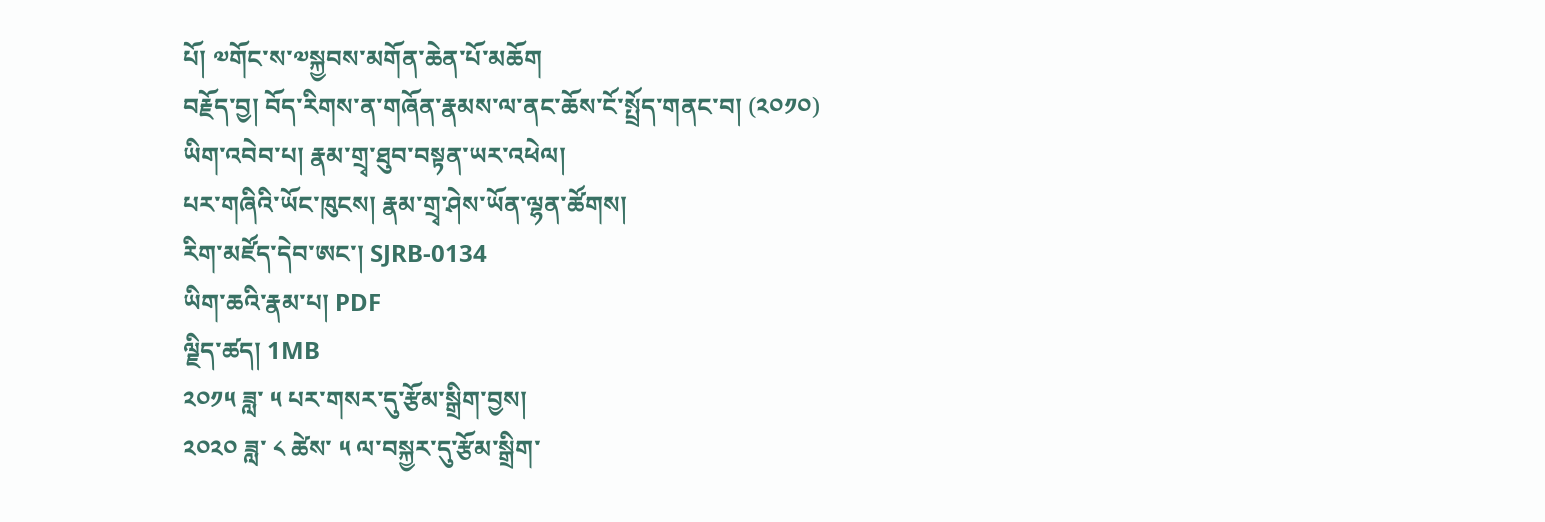པོ། ༧གོང་ས་༧སྐྱབས་མགོན་ཆེན་པོ་མཆོག
བརྗོད་བྱ། བོད་རིགས་ན་གཞོན་རྣམས་ལ་ནང་ཆོས་ངོ་སྤྲོད་གནང་བ། (༢༠༡༠)
ཡིག་འབེབ་པ། རྣམ་གྲྭ་ཐུབ་བསྟན་ཡར་འཕེལ།
པར་གཞིའི་ཡོང་ཁུངས། རྣམ་གྲྭ་ཤེས་ཡོན་ལྷན་ཚོགས།
རིག་མཛོད་དེབ་ཨང་། SJRB-0134
ཡིག་ཆའི་རྣམ་པ། PDF
ལྗིད་ཚད། 1MB
༢༠༡༥ ཟླ་ ༥ པར་གསར་དུ་རྩོམ་སྒྲིག་བྱས།
༢༠༢༠ ཟླ་ ༨ ཚེས་ ༥ ལ་བསྐྱར་དུ་རྩོམ་སྒྲིག་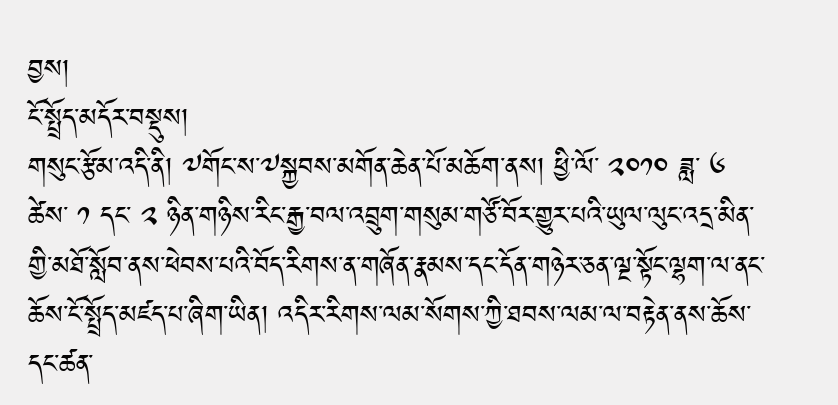བྱས།
ངོ་སྤྲོད་མདོར་བསྡུས།
གསུང་རྩོམ་འདི་ནི། ༧གོང་ས་༧སྐྱབས་མགོན་ཆེན་པོ་མཆོག་ནས། ཕྱི་ལོ་ ༢༠༡༠ ཟླ་ ༦ ཚེས་ ༡ དང་ ༢ ཉིན་གཉིས་རིང་རྒྱ་བལ་འབྲུག་གསུམ་གཙོ་བོར་གྱུར་པའི་ཡུལ་ལུང་འདྲ་མིན་གྱི་མཐོ་སློབ་ནས་ཕེབས་པའི་བོད་རིགས་ན་གཞོན་རྣམས་དང་དོན་གཉེར་ཅན་ལྔ་སྟོང་ལྷག་ལ་ནང་ཆོས་ངོ་སྤྲོད་མཛད་པ་ཞིག་ཡིན། འདིར་རིགས་ལམ་སོགས་ཀྱི་ཐབས་ལམ་ལ་བརྟེན་ནས་ཆོས་དང་ཚན་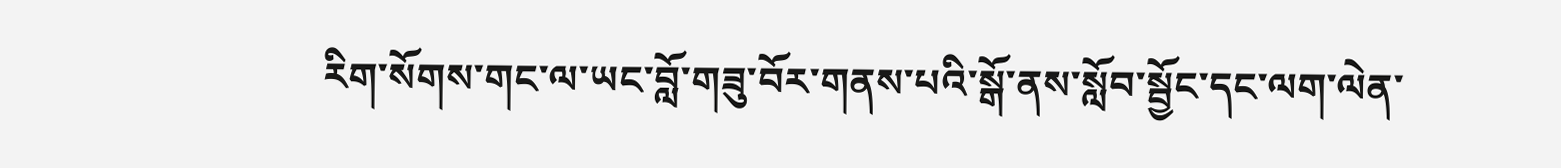རིག་སོགས་གང་ལ་ཡང་བློ་གཟུ་བོར་གནས་པའི་སྒོ་ནས་སློབ་སྦྱོང་དང་ལག་ལེན་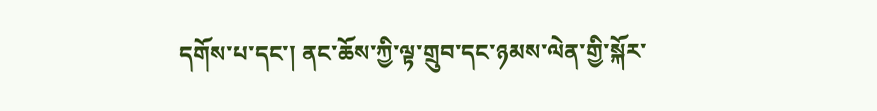དགོས་པ་དང་། ནང་ཆོས་ཀྱི་ལྟ་གྲུབ་དང་ཉམས་ལེན་གྱི་སྐོར་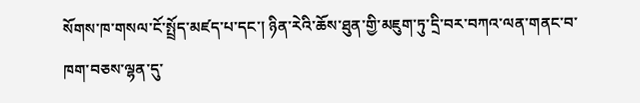སོགས་ཁ་གསལ་ངོ་སྤྲོད་མཛད་པ་དང་། ཉིན་རེའི་ཆོས་ཐུན་གྱི་མཇུག་ཏུ་དྲི་བར་བཀའ་ལན་གནང་བ་ཁག་བཅས་ལྷན་དུ་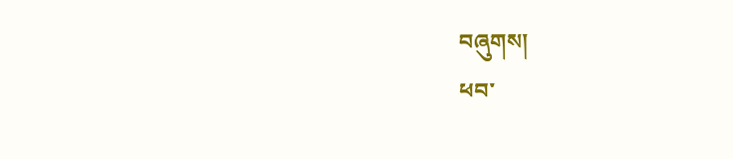བཞུགས།
ཕབ་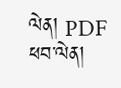ལེན། PDF ཕབ་ལེན།